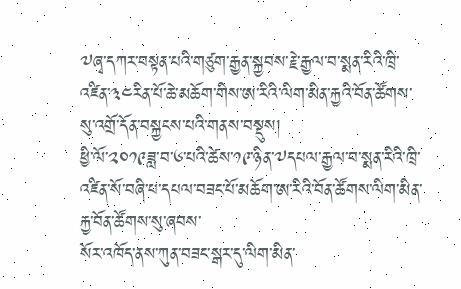༧ཞྭ་དཀར་བསྟན་པའི་གཙུག་རྒྱན་སྐྱབས་རྗེ་རྒྱལ་བ་སྨན་རིའི་ཁྲི་འཛིན་༣༤རིན་པོ་ཆེ་མཆོག་གིས་ཨ་རིའི་ལིག་མིན་རྐྱའི་བོན་ཚོགས་སུ་འགྲོ་དོན་བསྐྱངས་པའི་གནས་བསྡུས།
ཕྱི་ལོ་༢༠༡༩ཟླ་བ་༦་པའི་ཚེས་༡༩་ཉིན་༧དཔལ་རྒྱལ་བ་སྨན་རིའི་ཁྲི་འཛིན་སོ་བཞི་པ་དཔལ་བཟང་པོ་མཆོག་ཨ་རིའི་བོན་ཚོགས་ལིག་མིན་རྐྱ་བོན་ཚོགས་སུ་ཞབས་
སོར་འཁོད་ནས་ཀུན་བཟང་སྒར་དུ་ལིག་མིན་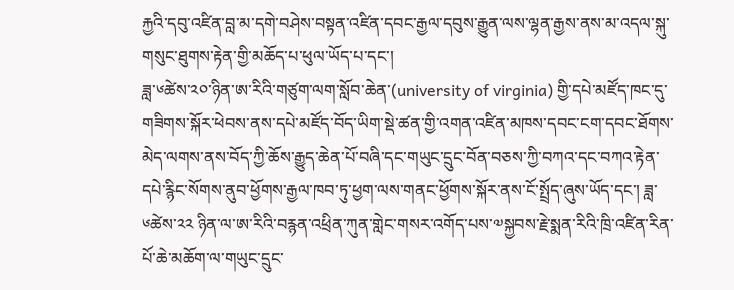རྐྱའི་དབུ་འཛིན་བླ་མ་དགེ་བཤེས་བསྟན་འཛིན་དབང་རྒྱལ་དབུས་རྒྱུན་ལས་ལྷན་རྒྱས་ནས་མ་འདལ་སྐུ་གསུང་ཐུགས་རྟེན་གྱི་མཆོད་པ་ཕུལ་ཡོད་པ་དང་།
ཟླ་༦ཚེས་༢༠་ཉིན་ཨ་རིའི་གཙུག་ལག་སློབ་ཆེན་(university of virginia) གྱི་དཔེ་མཛོད་ཁང་དུ་གཟིགས་སྐོར་ཕེབས་ནས་དཔེ་མཛོད་བོད་ཡིག་སྡེ་ཚན་གྱི་འགན་འཛིན་མཁས་དབང་ངག་དབང་ཐོགས་མེད་ལགས་ནས་བོད་ཀྱི་ཆོས་རྒྱུད་ཆེན་པོ་བཞི་དང་གཡུང་དྲུང་བོན་བཅས་ཀྱི་བཀའ་དང་བཀའ་རྟེན་དཔེ་རྙིང་སོགས་ནུབ་ཕྱོགས་རྒྱལ་ཁབ་ཏུ་ཕྱག་ལས་གནང་ཕྱོགས་སྐོར་ནས་ངོ་སྤྲོད་ཞུས་ཡོད་དང་། ཟླ་༦ཚེས་༢༢ ཉིན་ལ་ཨ་རིའི་བརྙན་འཕྲིན་ཀུན་གླེང་གསར་འགོད་པས་༧སྐྱབས་རྗེ་སྨན་རིའི་ཁྲི་འཛིན་རིན་པོ་ཆེ་མཆོག་ལ་གཡུང་དྲུང་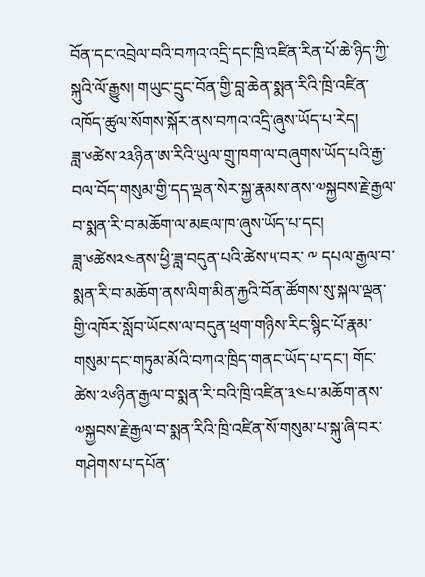བོན་དང་འབྲེལ་བའི་བཀའ་འདྲི་དང་ཁྲི་འཛིན་རིན་པོ་ཆེ་ཉིད་ཀྱི་སྐུའི་ལོ་རྒྱུས། གཡུང་དྲུང་བོན་གྱི་བླ་ཆེན་སྨན་རིའི་ཁྲི་འཛིན་འཁོད་ཚུལ་སོགས་སྐོར་ནས་བཀའ་འདྲི་ཞུས་ཡོད་པ་རེད།
ཟླ་༦ཚེས་༢༣ཉིན་ཨ་རིའི་ཡུལ་གྲུ་ཁག་ལ་བཞུགས་ཡོད་པའི་རྒྱ་བལ་བོད་གསུམ་གྱི་དད་ལྡན་སེར་སྐྱ་རྣམས་ནས་༧སྐྱབས་རྗེ་རྒྱལ་བ་སྨན་རི་བ་མཆོག་ལ་མཇལ་ཁ་ཞུས་ཡོད་པ་དང།
ཟླ་༦ཚེས༢༤ནས་ཕྱི་ཟླ་བདུན་པའི་ཚེས་༥་བར་ ༸ དཔལ་རྒྱལ་བ་སྨན་རི་བ་མཆོག་ནས་ལིག་མིན་རྐྱའི་བོན་ཚོགས་སུ་སྐལ་ལྡན་གྱི་འཁོར་སློབ་ཡོངས་ལ་བདུན་ཕྲག་གཉིས་རིང་སྙིང་པོ་རྣམ་གསུམ་དང་གཏུམ་མོའི་བཀའ་ཁྲིད་གནང་ཡོད་པ་དང་། གོང་ཚེས་༢༦ཉིན་རྒྱལ་བ་སྨན་རི་བའི་ཁྲི་འཛིན་༣༤པ་མཆོག་ནས་ ༧སྐྱབས་རྗེ་རྒྱལ་བ་སྨན་རིའི་ཁྲི་འཛིན་སོ་གསུམ་པ་སྐུ་ཞི་བར་གཤེགས་པ་དཔོན་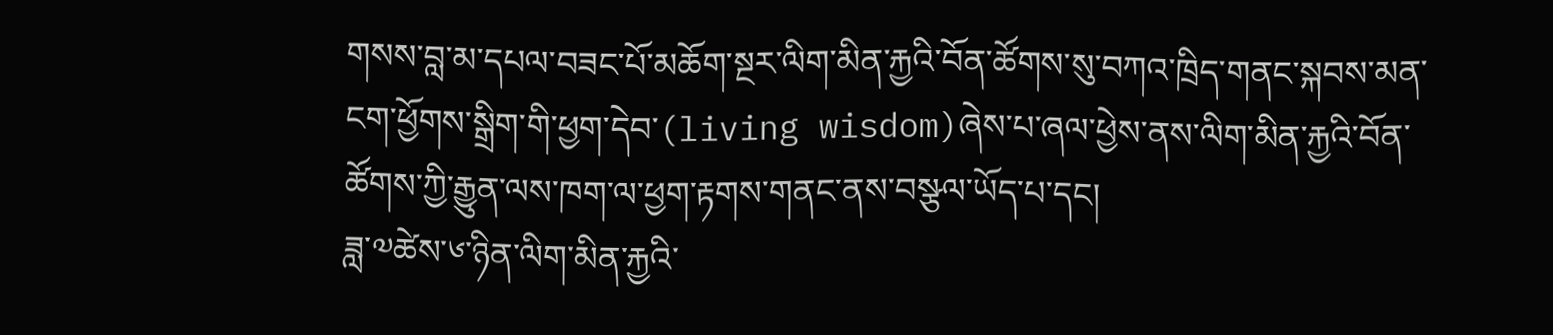གསས་བླ་མ་དཔལ་བཟང་པོ་མཆོག་སྔར་ལིག་མིན་རྐྱའི་བོན་ཚོགས་སུ་བཀའ་ཁྲིད་གནང་སྐབས་མན་ངག་ཕྱོགས་སྒྲིག་གི་ཕྱག་དེབ་(living wisdom)ཞེས་པ་ཞལ་ཕྱེས་ནས་ལིག་མིན་རྐྱའི་བོན་ཚོགས་ཀྱི་རྒྱུན་ལས་ཁག་ལ་ཕྱག་རྟགས་གནང་ནས་བསྩལ་ཡོད་པ་དང།
ཟླ་༧ཚེས་༦་ཉིན་ལིག་མིན་རྐྱའི་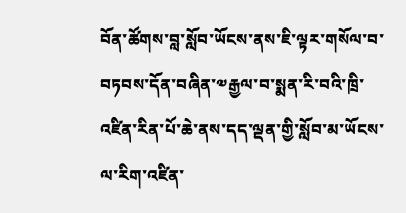བོན་ཚོགས་བླ་སློབ་ཡོངས་ནས་ཇི་ལྟར་གསོལ་བ་བཏབས་དོན་བཞིན་༧རྒྱལ་བ་སྨན་རི་བའི་ཁྲི་འཛིན་རིན་པོ་ཆེ་ནས་དད་ལྡན་གྱི་སློབ་མ་ཡོངས་ལ་རིག་འཛིན་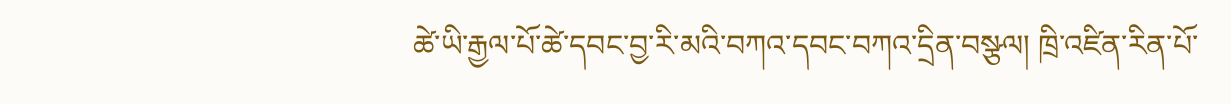ཚེ་ཡི་རྒྱལ་པོ་ཚེ་དབང་བྱ་རི་མའི་བཀའ་དབང་བཀའ་དྲིན་བསྩལ། ཁྲི་འཛིན་རིན་པོ་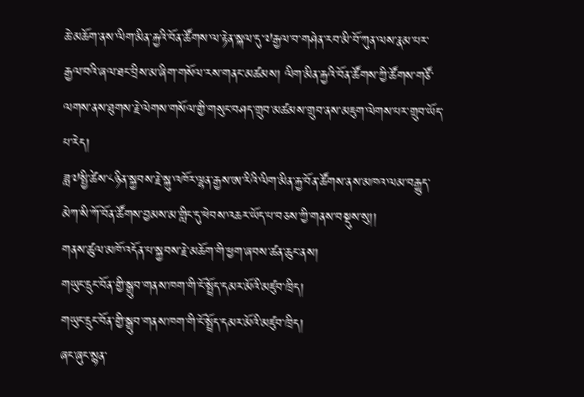ཆེ་མཆོག་ནས་ལིག་མིན་རྐྱའི་བོན་ཚོགས་ལ་རྟེན་སྐལ་དུ་༧རྒྱལ་བ་གཤེན་རབ་མི་བོ་ཀུན་ལས་རྣམ་པར་རྒྱལ་བའི་ཞལ་ཐང་བྲིས་མ་ཞིག་གསོལ་རས་གནང་མཚམས། ལིག་མིན་རྐྱའི་བོན་ཚོགས་ཀྱི་ཚོགས་གཙོ་ལགས་ནས་ཐུགས་རྗེ་ལེགས་གསོལ་གྱི་གསུང་བཤད་གྲུབ་མཚམས་གྲུབ་ནས་མཇུག་ལེགས་པར་གྲུབ་ཡོད་པ་རེད།
ཟླ༧སྤྱི་ཚེས་༨ཉིན་སྐྱབས་རྗེ་སྐུ་འཁོར་ལྷན་རྒྱས་ཨ་རིའི་ལིག་མིན་རྐྱ་བོན་ཚོགས་ནས་མཁའ་ལམ་བརྒྱུད་མེཀ་སི་ཀོ་བོན་ཚོགས་བྱམས་མ་གླིང་དུ་ཕེབས་འཆར་ཡོད་པ་བཅས་ཀྱི་གནས་བསྡུས་སུ།།
གནས་ཚུལ་མཁོ་འདོན་པ་སྐྱབས་རྗེ་མཆོག་གི་ཕྱག་ཞབས་ཚན་ཆུང་ནས།
གཡུང་དྲུང་བོན་གྱི་སྒྲུབ་གནས་ཁག་གི་ངོ་སྤྲོད་དམར་མོའི་མཛུབ་ཁྲིད།
གཡུང་དྲུང་བོན་གྱི་སྒྲུབ་གནས་ཁག་གི་ངོ་སྤྲོད་དམར་མོའི་མཛུབ་ཁྲིད།
ཞང་ཞུང་སྙན་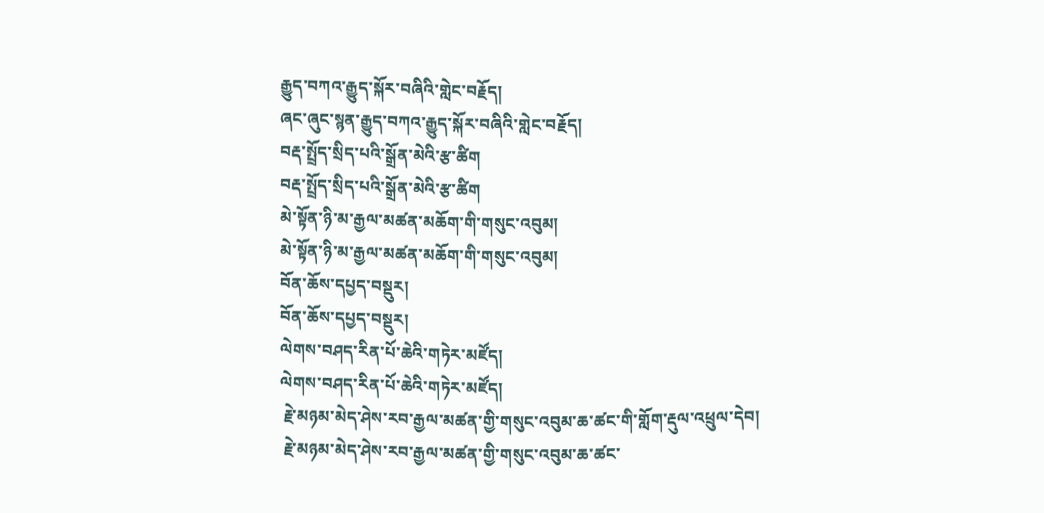རྒྱུད་བཀའ་རྒྱུད་སྐོར་བཞིའི་གླེང་བརྗོད།
ཞང་ཞུང་སྙན་རྒྱུད་བཀའ་རྒྱུད་སྐོར་བཞིའི་གླེང་བརྗོད།
བརྡ་སྤྲོད་སྲིད་པའི་སྒྲོན་མེའི་རྩ་ཚིག
བརྡ་སྤྲོད་སྲིད་པའི་སྒྲོན་མེའི་རྩ་ཚིག
མེ་སྟོན་ཉི་མ་རྒྱལ་མཚན་མཆོག་གི་གསུང་འབུམ།
མེ་སྟོན་ཉི་མ་རྒྱལ་མཚན་མཆོག་གི་གསུང་འབུམ།
བོན་ཆོས་དཔྱད་བསྡུར།
བོན་ཆོས་དཔྱད་བསྡུར།
ལེགས་བཤད་རིན་པོ་ཆེའི་གཏེར་མཛོད།
ལེགས་བཤད་རིན་པོ་ཆེའི་གཏེར་མཛོད།
 རྗེ་མཉམ་མེད་ཤེས་རབ་རྒྱལ་མཚན་གྱི་གསུང་འབུམ་ཆ་ཚང་གི་གློག་རྡུལ་འཕྲུལ་དེབ།
 རྗེ་མཉམ་མེད་ཤེས་རབ་རྒྱལ་མཚན་གྱི་གསུང་འབུམ་ཆ་ཚང་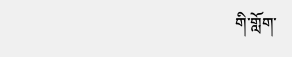གི་གློག་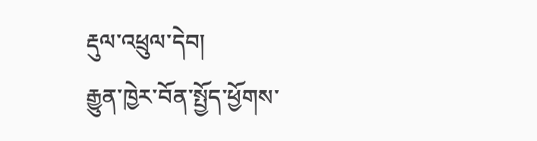རྡུལ་འཕྲུལ་དེབ།
རྒྱུན་ཁྱེར་བོན་སྤྱོད་ཕྱོགས་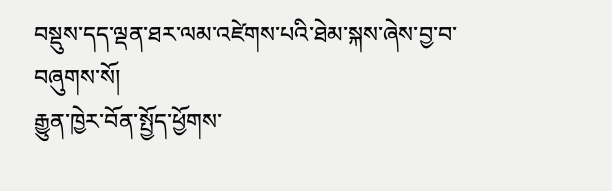བསྡུས་དད་ལྡན་ཐར་ལམ་འཛེགས་པའི་ཐེམ་སྐས་ཞེས་བྱ་བ་བཞུགས་སོ།
རྒྱུན་ཁྱེར་བོན་སྤྱོད་ཕྱོགས་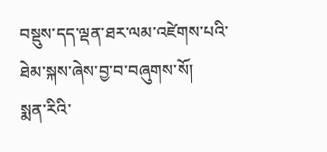བསྡུས་དད་ལྡན་ཐར་ལམ་འཛེགས་པའི་ཐེམ་སྐས་ཞེས་བྱ་བ་བཞུགས་སོ།
སྨན་རིའི་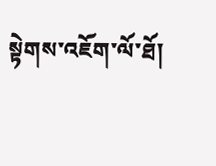སྟེགས་འཇོག་ལོ་ཐོ།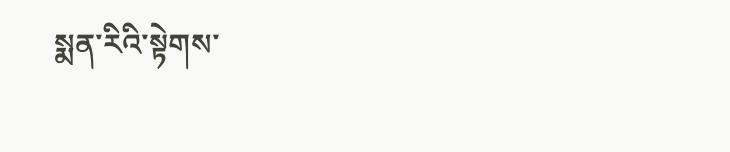སྨན་རིའི་སྟེགས་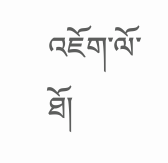འཇོག་ལོ་ཐོ།